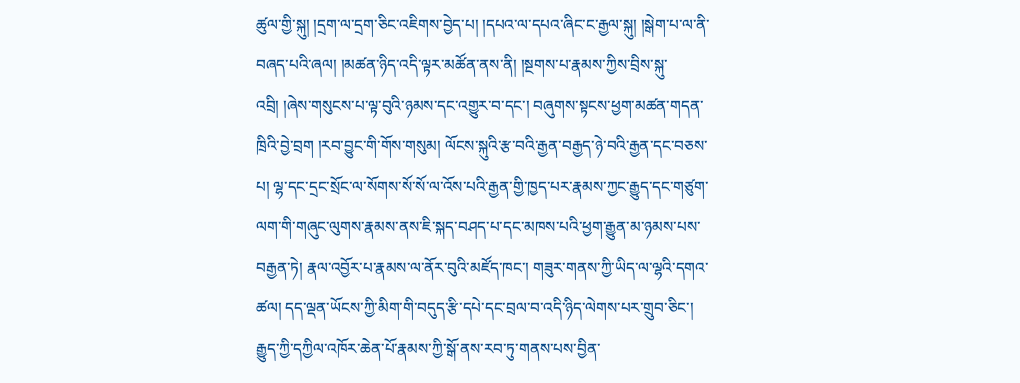ཚུལ་གྱི་སྐུ། །དྲག་ལ་དྲག་ཅིང་འཇིགས་བྱེད་པ། །དཔའ་ལ་དཔའ་ཞིང་ང་རྒྱལ་སྐུ། །སྒེག་པ་ལ་ནི་བཞད་པའི་ཞལ། །མཚན་ཉིད་འདི་ལྟར་མཚོན་ནས་ནི། །སྔགས་པ་རྣམས་ཀྱིས་བྲིས་སྐུ་འབྲི། །ཞེས་གསུངས་པ་ལྟ་བུའི་ཉམས་དང་འགྱུར་བ་དང་། བཞུགས་སྟངས་ཕྱག་མཚན་གདན་ཁྲིའི་བྱེ་བྲག །རབ་བྱུང་གི་གོས་གསུམ། ལོངས་སྐུའི་རྩ་བའི་རྒྱན་བརྒྱད་ཉེ་བའི་རྒྱན་དང་བཅས་པ། ལྷ་དང་དྲང་སྲོང་ལ་སོགས་སོ་སོ་ལ་འོས་པའི་རྒྱན་གྱི་ཁྱད་པར་རྣམས་ཀྱང་རྒྱུད་དང་གཙུག་ལག་གི་གཞུང་ལུགས་རྣམས་ནས་ཇི་སྐད་བཤད་པ་དང་མཁས་པའི་ཕྱག་རྒྱུན་མ་ཉམས་པས་བརྒྱན་ཏེ། རྣལ་འབྱོར་པ་རྣམས་ལ་ནོར་བུའི་མཛོད་ཁང་། གཟུར་གནས་ཀྱི་ཡིད་ལ་ལྷའི་དགའ་ཚལ། དད་ལྡན་ཡོངས་ཀྱི་མིག་གི་བདུད་རྩི་དཔེ་དང་བྲལ་བ་འདི་ཉིད་ལེགས་པར་གྲུབ་ཅིང་། རྒྱུད་ཀྱི་དཀྱིལ་འཁོར་ཆེན་པོ་རྣམས་ཀྱི་སྒོ་ནས་རབ་ཏུ་གནས་པས་བྱིན་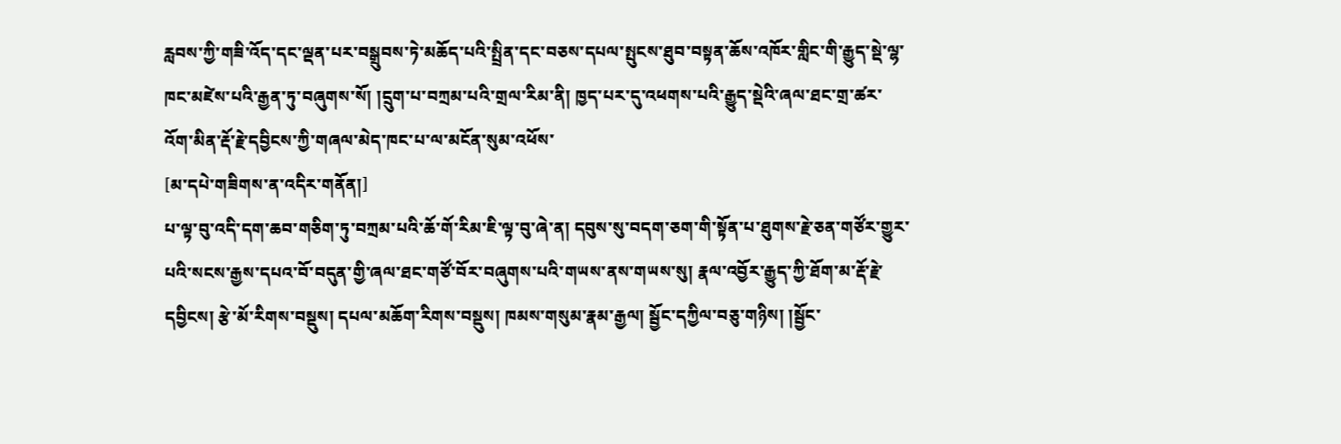རླབས་ཀྱི་གཟི་འོད་དང་ལྡན་པར་བསྒྲུབས་ཏེ་མཆོད་པའི་སྤྲིན་དང་བཅས་དཔལ་སྤུངས་ཐུབ་བསྟན་ཆོས་འཁོར་གླིང་གི་རྒྱུད་སྡེ་ལྷ་ཁང་མཛེས་པའི་རྒྱན་ཏུ་བཞུགས་སོ། །དྲུག་པ་བཀྲམ་པའི་གྲལ་རིམ་ནི། ཁྱད་པར་དུ་འཕགས་པའི་རྒྱུད་སྡེའི་ཞལ་ཐང་གྲ་ཚར་འོག་མིན་རྡོ་རྗེ་དབྱིངས་ཀྱི་གཞལ་མེད་ཁང་པ་ལ་མངོན་སུམ་འཕོས་
[མ་དཔེ་གཟིགས་ན་འདིར་གནོན།]
པ་ལྟ་བུ་འདི་དག་ཆབ་གཅིག་ཏུ་བཀྲམ་པའི་ཆོ་གོ་རིམ་ཇི་ལྟ་བུ་ཞེ་ན། དབུས་སུ་བདག་ཅག་གི་སྟོན་པ་ཐུགས་རྗེ་ཅན་གཙོར་གྱུར་པའི་སངས་རྒྱས་དཔའ་བོ་བདུན་གྱི་ཞལ་ཐང་གཙོ་བོར་བཞུགས་པའི་གཡས་ནས་གཡས་སུ། རྣལ་འབྱོར་རྒྱུད་ཀྱི་ཐོག་མ་རྡོ་རྗེ་དབྱིངས། རྩེ་མོ་རིགས་བསྡུས། དཔལ་མཆོག་རིགས་བསྡུས། ཁམས་གསུམ་རྣམ་རྒྱལ། སྦྱོང་དཀྱིལ་བཅུ་གཉིས། །སྦྱོང་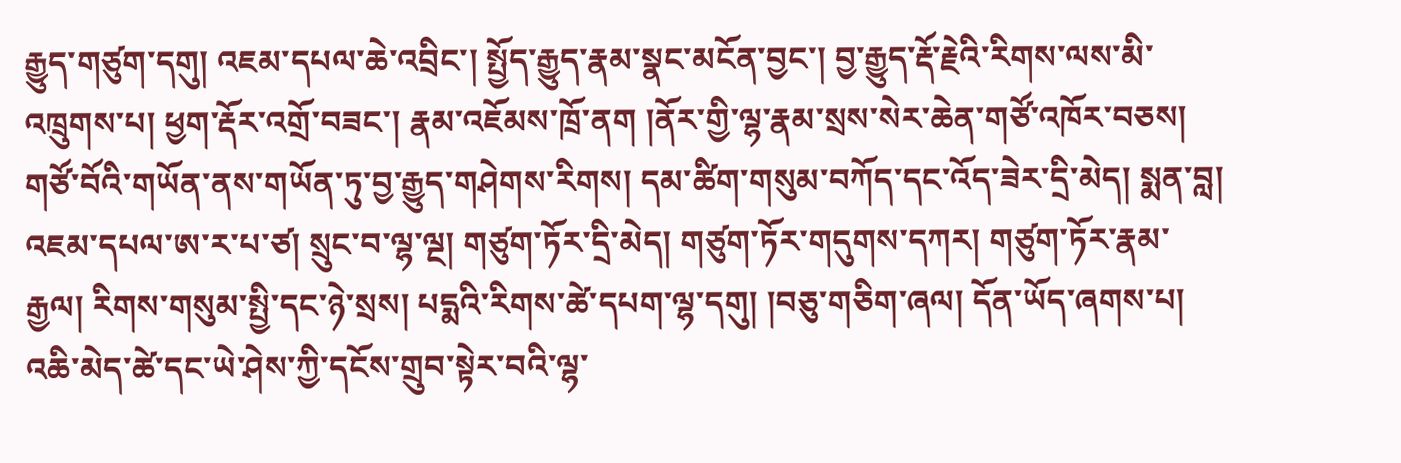རྒྱུད་གཙུག་དགུ། འཇམ་དཔལ་ཆེ་འབྲིང་། སྤྱོད་རྒྱུད་རྣམ་སྣང་མངོན་བྱང་། བྱ་རྒྱུད་རྡོ་རྗེའི་རིགས་ལས་མི་འཁྲུགས་པ། ཕྱག་རྡོར་འགྲོ་བཟང་། རྣམ་འཇོམས་ཁྲོ་ནག །ནོར་གྱི་ལྷ་རྣམ་སྲས་སེར་ཆེན་གཙོ་འཁོར་བཅས། གཙོ་བོའི་གཡོན་ནས་གཡོན་ཏུ་བྱ་རྒྱུད་གཤེགས་རིགས། དམ་ཚིག་གསུམ་བཀོད་དང་འོད་ཟེར་དྲི་མེད། སྨན་བླ། འཇམ་དཔལ་ཨ་ར་པ་ཙ། སྲུང་བ་ལྷ་ལྔ། གཙུག་ཏོར་དྲི་མེད། གཙུག་ཏོར་གདུགས་དཀར། གཙུག་ཏོར་རྣམ་རྒྱལ། རིགས་གསུམ་སྤྱི་དང་ཉེ་སྲས། པདྨའི་རིགས་ཚེ་དཔག་ལྷ་དགུ། །བཅུ་གཅིག་ཞལ། དོན་ཡོད་ཞགས་པ། འཆི་མེད་ཚེ་དང་ཡེ་ཤེས་ཀྱི་དངོས་གྲུབ་སྟེར་བའི་ལྷ་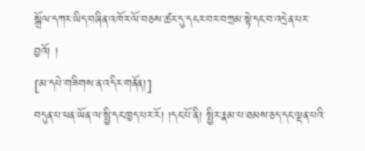སྒྲོལ་དཀར་ཡིད་བཞིན་འཁོར་ལོ་བཅས་ཚར་དུ་དངར་བར་བཀྲམ་སྟེ་དང་བ་འདྲེན་པར་བྱའོ། །
[མ་དཔེ་གཟིགས་ན་འདིར་གནོན།]
བདུན་པ་ཕན་ཡོན་ལ་སྤྱི་དང་ཁྱད་པར་རོ། །དང་པོ་ནི། སྤྱིར་རྣམ་པ་ཐམས་ཅད་དང་ལྡན་པའི་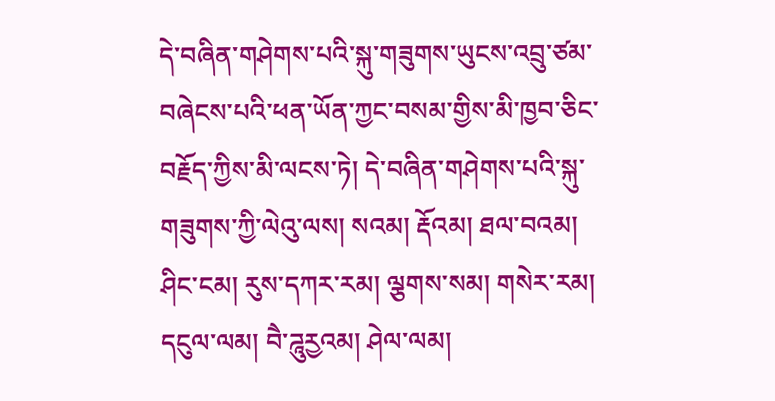དེ་བཞིན་གཤེགས་པའི་སྐུ་གཟུགས་ཡུངས་འབྲུ་ཙམ་བཞེངས་པའི་ཕན་ཡོན་ཀྱང་བསམ་གྱིས་མི་ཁྱབ་ཅིང་བརྗོད་ཀྱིས་མི་ལངས་ཏེ། དེ་བཞིན་གཤེགས་པའི་སྐུ་གཟུགས་ཀྱི་ལེའུ་ལས། སའམ། རྡོའམ། ཐལ་བའམ། ཤིང་ངམ། རུས་དཀར་རམ། ལྕགས་སམ། གསེར་རམ། དངུལ་ལམ། བཻ་ཌཱུརྱའམ། ཤེལ་ལམ།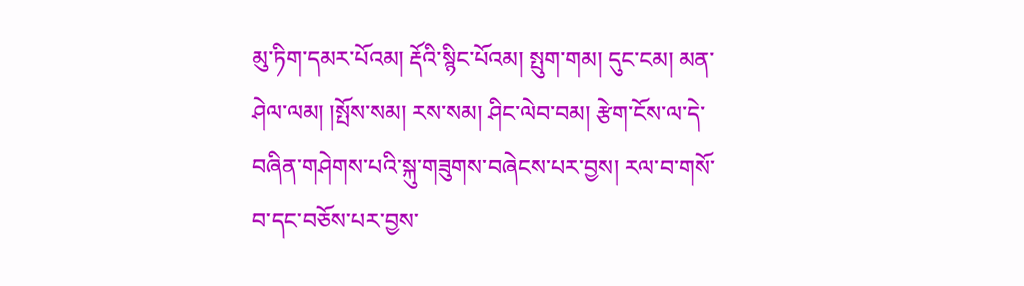མུ་ཏིག་དམར་པོའམ། རྡོའི་སྙིང་པོའམ། སྤུག་གམ། དུང་ངམ། མན་ཤེལ་ལམ། །སྤོས་སམ། རས་སམ། ཤིང་ལེབ་བམ། རྩེག་ངོས་ལ་དེ་བཞིན་གཤེགས་པའི་སྐུ་གཟུགས་བཞེངས་པར་བྱས། རལ་བ་གསོ་བ་དང་བཅོས་པར་བྱས་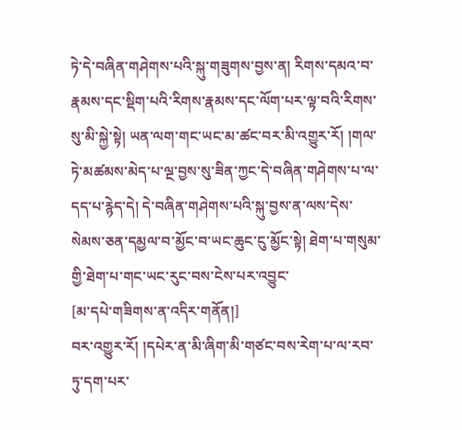ཏེ་དེ་བཞིན་གཤེགས་པའི་སྐུ་གཟུགས་བྱས་ན། རིགས་དམའ་བ་རྣམས་དང་སྡིག་པའི་རིགས་རྣམས་དང་ལོག་པར་ལྟ་བའི་རིགས་སུ་མི་སྐྱེ་སྟེ། ཡན་ལག་གང་ཡང་མ་ཚང་བར་མི་འགྱུར་རོ། །གལ་ཏེ་མཚམས་མེད་པ་ལྔ་བྱས་སུ་ཟིན་ཀྱང་དེ་བཞིན་གཤེགས་པ་ལ་དད་པ་རྙེད་དེ། དེ་བཞིན་གཤེགས་པའི་སྐུ་བྱས་ན་ལས་དེས་སེམས་ཅན་དམྱལ་བ་མྱོང་བ་ཡང་ཆུང་ངུ་མྱོང་སྟེ། ཐེག་པ་གསུམ་གྱི་ཐེག་པ་གང་ཡང་རུང་བས་ངེས་པར་འབྱུང་
[མ་དཔེ་གཟིགས་ན་འདིར་གནོན།]
བར་འགྱུར་རོ། །དཔེར་ན་མི་ཞིག་མི་གཙང་བས་རེག་པ་ལ་རབ་ཏུ་དག་པར་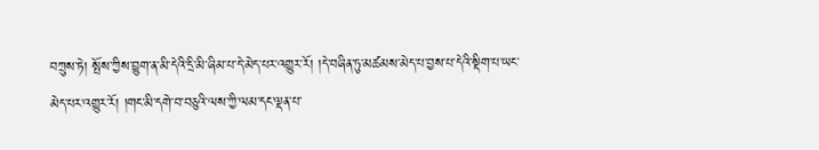བཀྲུས་ཏེ། སྤོས་ཀྱིས་བྱུག་ན་མི་དེའི་དྲི་མི་ཞིམ་པ་དེ་མེད་པར་འགྱུར་རོ། །དེ་བཞིན་ཏུ་མཚམས་མེད་པ་བྱས་པ་དེའི་སྡིག་པ་ཡང་མེད་པར་འགྱུར་རོ། །གང་མི་དགེ་བ་བཅུའི་ལས་ཀྱི་ལམ་དང་ལྡན་པ་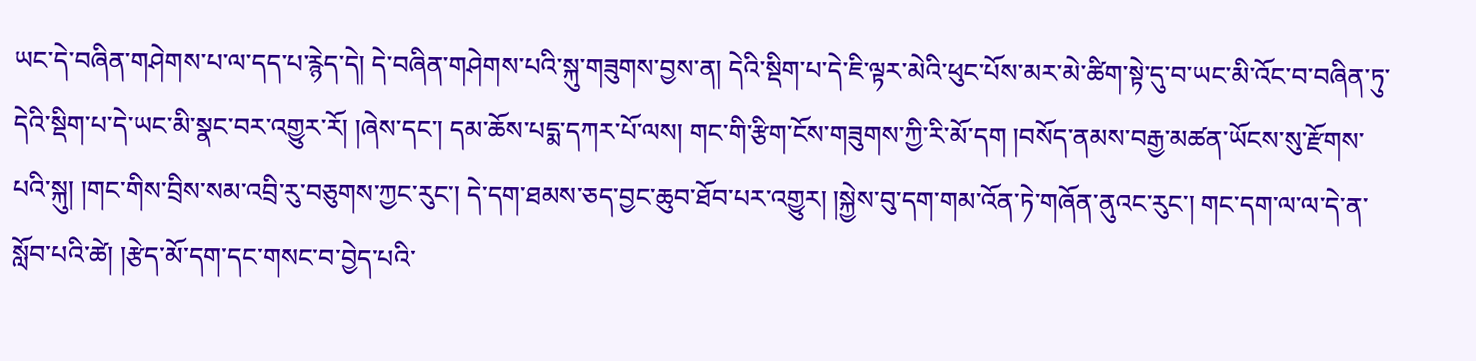ཡང་དེ་བཞིན་གཤེགས་པ་ལ་དད་པ་རྙེད་དེ། དེ་བཞིན་གཤེགས་པའི་སྐུ་གཟུགས་བྱས་ན། དེའི་སྡིག་པ་དེ་ཇི་ལྟར་མེའི་ཕུང་པོས་མར་མེ་ཚིག་སྟེ་དུ་བ་ཡང་མི་འོང་བ་བཞིན་ཏུ་དེའི་སྡིག་པ་དེ་ཡང་མི་སྣང་བར་འགྱུར་རོ། །ཞེས་དང་། དམ་ཆོས་པདྨ་དཀར་པོ་ལས། གང་གི་རྩིག་ངོས་གཟུགས་ཀྱི་རི་མོ་དག །བསོད་ནམས་བརྒྱ་མཚན་ཡོངས་སུ་རྫོགས་པའི་སྐུ། །གང་གིས་བྲིས་སམ་འབྲི་རུ་བཅུགས་ཀྱང་རུང་། དེ་དག་ཐམས་ཅད་བྱང་ཆུབ་ཐོབ་པར་འགྱུར། །སྐྱེས་བུ་དག་གམ་འོན་ཏེ་གཞོན་ནུའང་རུང་། གང་དག་ལ་ལ་དེ་ན་སློབ་པའི་ཚེ། །རྩེད་མོ་དག་དང་གསང་བ་བྱེད་པའི་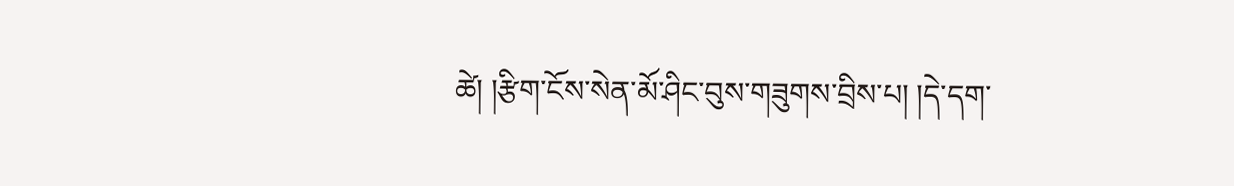ཚེ། །རྩིག་ངོས་སེན་མོ་ཤིང་བུས་གཟུགས་བྲིས་པ། །དེ་དག་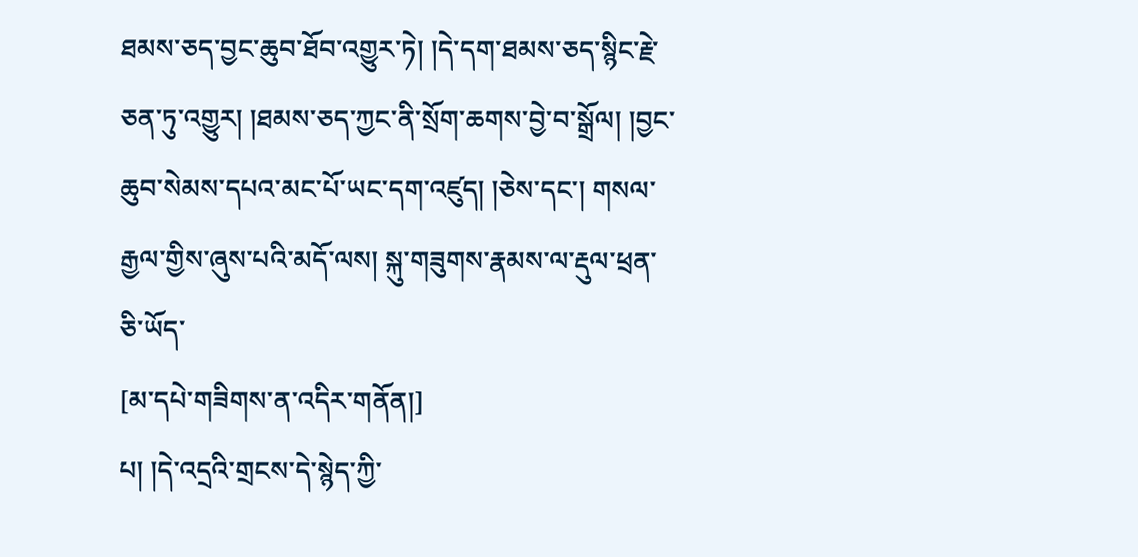ཐམས་ཅད་བྱང་ཆུབ་ཐོབ་འགྱུར་ཏེ། །དེ་དག་ཐམས་ཅད་སྙིང་རྗེ་ཅན་ཏུ་འགྱུར། །ཐམས་ཅད་ཀྱང་ནི་སྲོག་ཆགས་བྱེ་བ་སྒྲོལ། །བྱང་ཆུབ་སེམས་དཔའ་མང་པོ་ཡང་དག་འཛུད། །ཅེས་དང་། གསལ་རྒྱལ་གྱིས་ཞུས་པའི་མདོ་ལས། སྐུ་གཟུགས་རྣམས་ལ་རྡུལ་ཕྲན་ཅི་ཡོད་
[མ་དཔེ་གཟིགས་ན་འདིར་གནོན།]
པ། །དེ་འདྲའི་གྲངས་དེ་སྙེད་ཀྱི་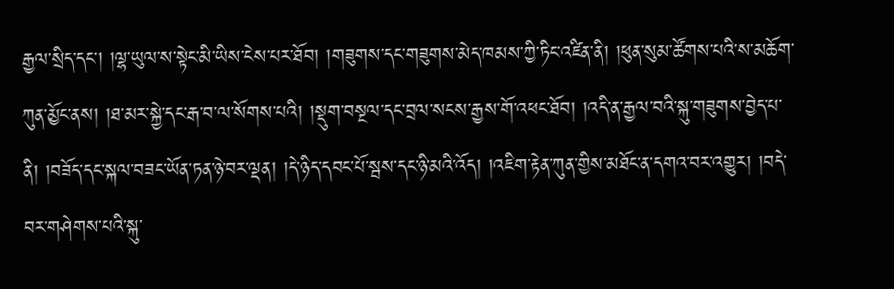རྒྱལ་སྲིད་དང་། །ལྷ་ཡུལ་ས་སྟེང་མི་ཡིས་ངེས་པར་ཐོབ། །གཟུགས་དང་གཟུགས་མེད་ཁམས་ཀྱི་ཏིང་འཛིན་ནི། །ཕུན་སུམ་ཚོགས་པའི་ས་མཆོག་ཀུན་མྱོང་ནས། །ཐ་མར་སྐྱེ་དང་རྒ་བ་ལ་སོགས་པའི། །སྡུག་བསྔལ་དང་བྲལ་སངས་རྒྱས་གོ་འཕང་ཐོབ། །འདི་ན་རྒྱལ་བའི་སྐུ་གཟུགས་བྱེད་པ་ནི། །བཟོད་དང་སྐལ་བཟང་ཡོན་ཏན་ཉེ་བར་ལྡན། །དེ་ཉིད་དབང་པོ་སྦས་དང་ཉི་མའི་འོད། །འཇིག་རྟེན་ཀུན་གྱིས་མཐོང་ན་དགའ་བར་འགྱུར། །བདེ་བར་གཤེགས་པའི་སྐུ་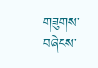གཟུགས་བཞེངས་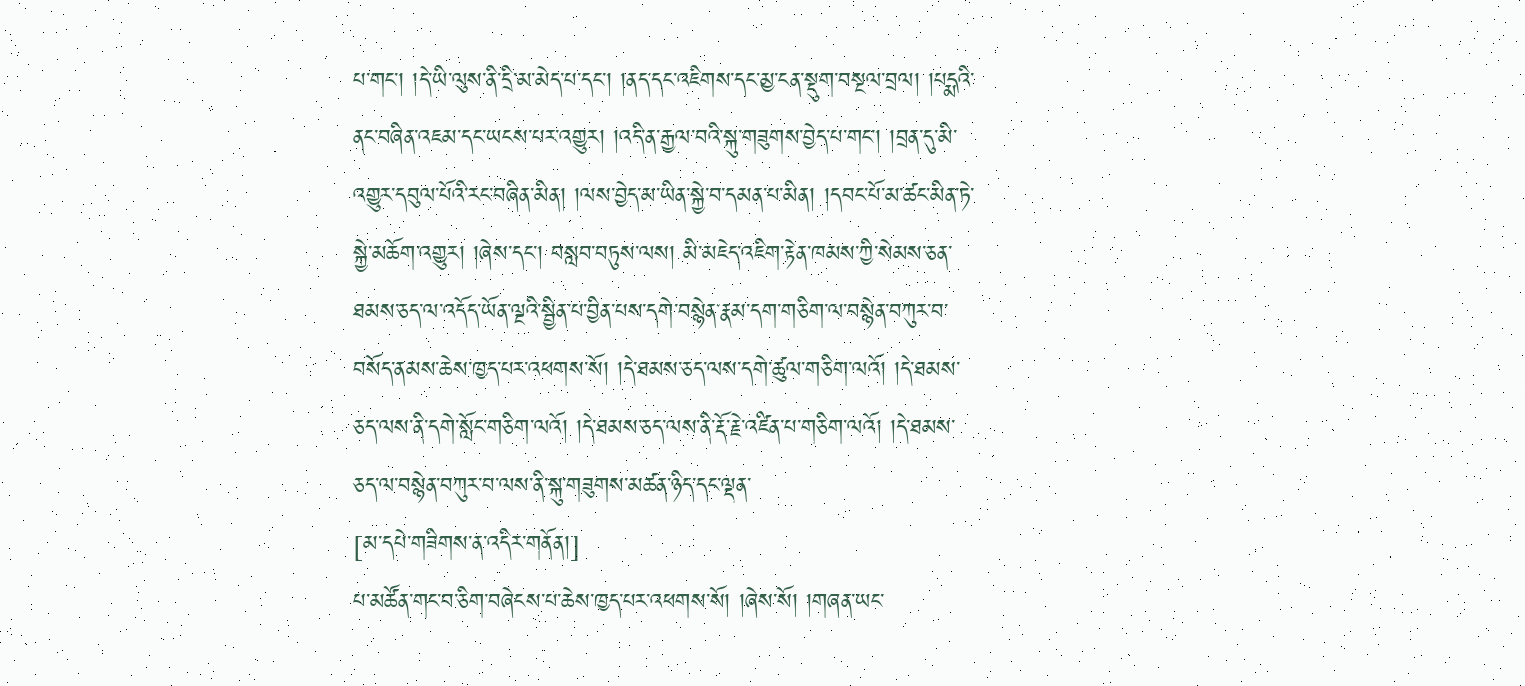པ་གང་། །དེ་ཡི་ལུས་ནི་དྲི་མ་མེད་པ་དང་། །ནད་དང་འཇིགས་དང་མྱ་ངན་སྡུག་བསྔལ་བྲལ། །པདྨའི་ནང་བཞིན་འཇམ་དང་ཡངས་པར་འགྱུར། །འདི་ན་རྒྱལ་བའི་སྐུ་གཟུགས་བྱེད་པ་གང་། །བྲན་དུ་མི་འགྱུར་དབུལ་པོའི་རང་བཞིན་མིན། །ལས་བྱེད་མ་ཡིན་སྐྱེ་བ་དམན་པ་མིན། །དབང་པོ་མ་ཚང་མིན་ཏེ་སྐྱེ་མཆོག་འགྱུར། །ཞེས་དང་། བསླབ་བཏུས་ལས། མི་མཇེད་འཇིག་རྟེན་ཁམས་ཀྱི་སེམས་ཅན་ཐམས་ཅད་ལ་འདོད་ཡོན་ལྔའི་སྦྱིན་པ་བྱིན་པས་དགེ་བསྙེན་རྣམ་དག་གཅིག་ལ་བསྙེན་བཀུར་བ་བསོད་ནམས་ཆེས་ཁྱད་པར་འཕགས་སོ། །དེ་ཐམས་ཅད་ལས་དགེ་ཚུལ་གཅིག་ལའོ། །དེ་ཐམས་ཅད་ལས་ནི་དགེ་སློང་གཅིག་ལའོ། །དེ་ཐམས་ཅད་ལས་ནི་རྡོ་རྗེ་འཛིན་པ་གཅིག་ལའོ། །དེ་ཐམས་ཅད་ལ་བསྙེན་བཀུར་བ་ལས་ནི་སྐུ་གཟུགས་མཚན་ཉིད་དང་ལྡན་
[མ་དཔེ་གཟིགས་ན་འདིར་གནོན།]
པ་མཚོན་གང་བ་ཅིག་བཞེངས་པ་ཆེས་ཁྱད་པར་འཕགས་སོ། །ཞེས་སོ། །གཞན་ཡང་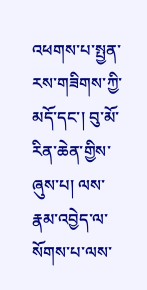འཕགས་པ་སྤྱན་རས་གཟིགས་ཀྱི་མདོ་དང་། བུ་མོ་རིན་ཆེན་གྱིས་ཞུས་པ། ལས་རྣམ་འབྱེད་ལ་སོགས་པ་ལས་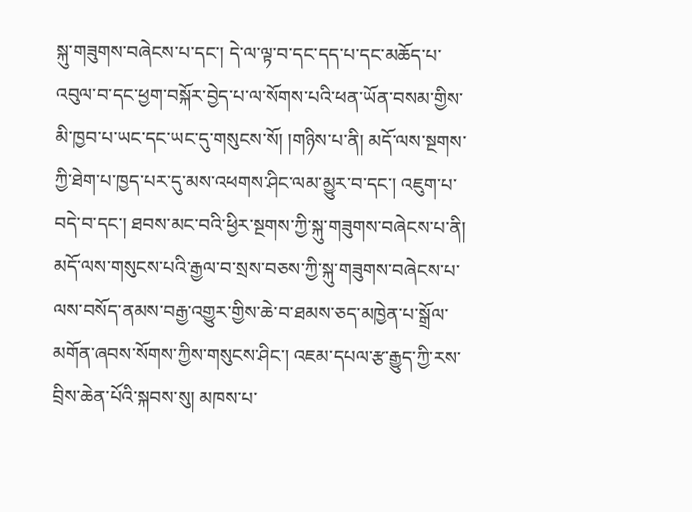སྐུ་གཟུགས་བཞེངས་པ་དང་། དེ་ལ་ལྟ་བ་དང་དད་པ་དང་མཆོད་པ་འབུལ་བ་དང་ཕྱག་བསྐོར་བྱེད་པ་ལ་སོགས་པའི་ཕན་ཡོན་བསམ་གྱིས་མི་ཁྱབ་པ་ཡང་དང་ཡང་དུ་གསུངས་སོ། །གཉིས་པ་ནི། མདོ་ལས་སྔགས་ཀྱི་ཐེག་པ་ཁྱད་པར་དུ་མས་འཕགས་ཤིང་ལམ་མྱུར་བ་དང་། འཇུག་པ་བདེ་བ་དང་། ཐབས་མང་བའི་ཕྱིར་སྔགས་ཀྱི་སྐུ་གཟུགས་བཞེངས་པ་ནི། མདོ་ལས་གསུངས་པའི་རྒྱལ་བ་སྲས་བཅས་ཀྱི་སྐུ་གཟུགས་བཞེངས་པ་ལས་བསོད་ནམས་བརྒྱ་འགྱུར་གྱིས་ཆེ་བ་ཐམས་ཅད་མཁྱེན་པ་སྒྲོལ་མགོན་ཞབས་སོགས་ཀྱིས་གསུངས་ཤིང་། འཇམ་དཔལ་རྩ་རྒྱུད་ཀྱི་རས་བྲིས་ཆེན་པོའི་སྐབས་སུ། མཁས་པ་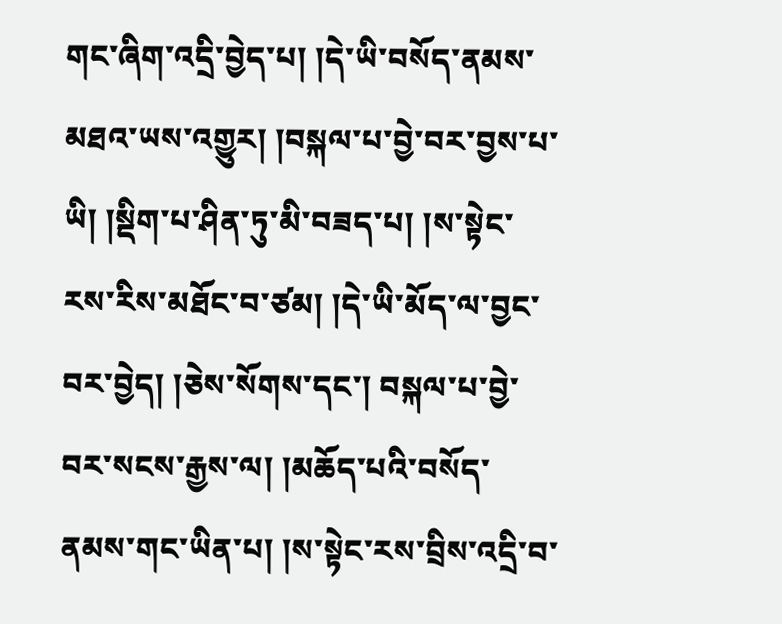གང་ཞིག་འདྲི་བྱེད་པ། །དེ་ཡི་བསོད་ནམས་མཐའ་ཡས་འགྱུར། །བསྐལ་པ་བྱེ་བར་བྱས་པ་ཡི། །སྡིག་པ་ཤིན་ཏུ་མི་བཟད་པ། །ས་སྟེང་རས་རིས་མཐོང་བ་ཙམ། །དེ་ཡི་མོད་ལ་བྱང་བར་བྱེད། །ཅེས་སོགས་དང་། བསྐལ་པ་བྱེ་བར་སངས་རྒྱས་ལ། །མཆོད་པའི་བསོད་ནམས་གང་ཡིན་པ། །ས་སྟེང་རས་བྲིས་འདྲི་བ་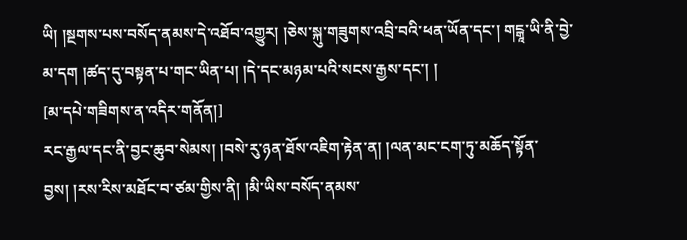ཡི། །སྔགས་པས་བསོད་ནམས་དེ་འཐོབ་འགྱུར། །ཅེས་སྐུ་གཟུགས་འབྲི་བའི་ཕན་ཡོན་དང་། གངྒཱ་ཡི་ནི་བྱེ་མ་དག །ཚད་དུ་བསྟན་པ་གང་ཡིན་པ། །དེ་དང་མཉམ་པའི་སངས་རྒྱས་དང་། །
[མ་དཔེ་གཟིགས་ན་འདིར་གནོན།]
རང་རྒྱལ་དང་ནི་བྱང་ཆུབ་སེམས། །བསེ་རུ་ཉན་ཐོས་འཇིག་རྟེན་ན། །ལན་མང་ངག་ཏུ་མཆོད་སྟོན་བྱས། །རས་རིས་མཐོང་བ་ཙམ་གྱིས་ནི། །མི་ཡིས་བསོད་ནམས་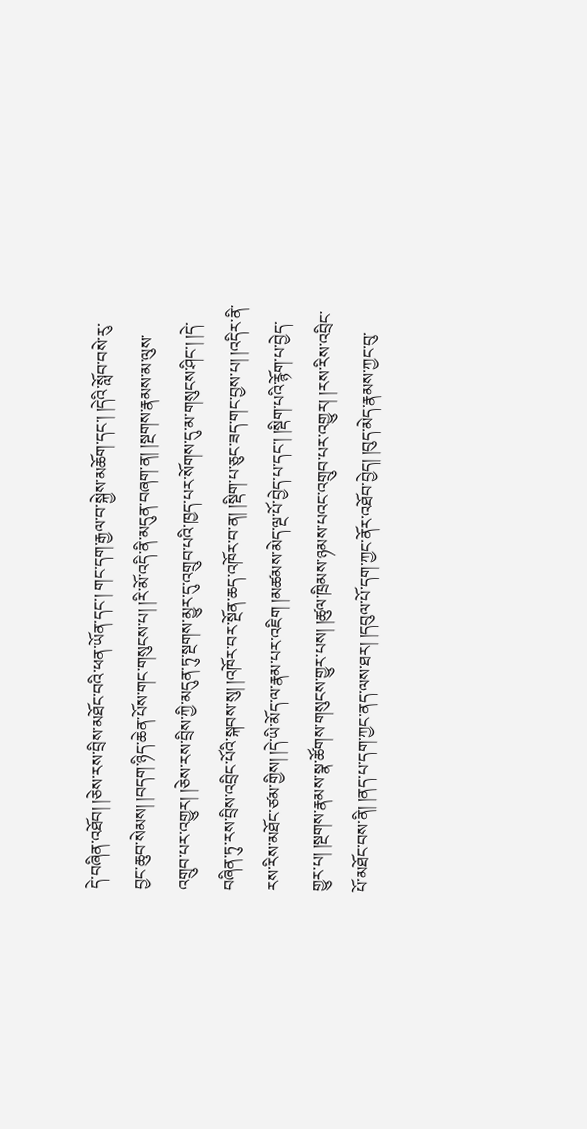དེ་བཞིན་འཐོབ། །ཅེས་རས་བྲིས་མཐོང་བའི་ཕན་ཡོན་དང་། གང་དག་རྒྱལ་བ་སྐྱེས་མཆོག་དང་། །དེའི་སློབ་བསེ་རུ་བྱང་ཆུབ་སེམས། །བདག་ཉིད་ཆེན་པོས་གང་གསུངས་པ། །རི་མོ་འདི་ནི་མདུན་བཞག་ན། །སྔགས་རྣམས་མ་ལུས་འགྲུབ་པར་འགྱུར། །ཅེས་རས་བྲིས་ཀྱི་མདུན་ཏུ་སྔགས་མྱུར་དུ་འགྲུབ་པའི་ཁྱད་པར་སོགས་དུ་མ་གསུངས་ཤིང་། །དེ་བཞིན་ཏུ་རས་བྲིས་འབྲིང་པོའི་སྐབས་སུ། །འཁོར་བར་སྔོན་ཆད་འཁོར་བ་ན། །སྡིག་པ་ཅུང་ཟད་གང་བྱས་པ། །འདིར་ནི་རས་རིས་མཐོང་ཙམ་གྱིས། །དེ་ཡི་མོད་ལ་རྣམ་པར་འཇིག །མཚམས་མེད་ལྔ་པོ་བྱེད་པ་དང་། །སྡིག་པའི་རྙོག་པ་བྱེད་གྱུར་པ། །སྔགས་རྣམས་སྣ་ཚོགས་གསུངས་གྱུར་པས། །ཚུལ་ཁྲིམས་ཉམས་པའང་འགྲུབ་པར་འགྱུར། །རས་རིས་འབྲིང་པོ་མཐོང་བས་ནི། །ནད་པ་དག་ཀྱང་ནད་ལས་ཐར། །དབུལ་པོ་དག་ཀྱང་ནོར་འཐོབ་བྱེད། །བུད་མེད་རྣམས་ཀྱང་བུ་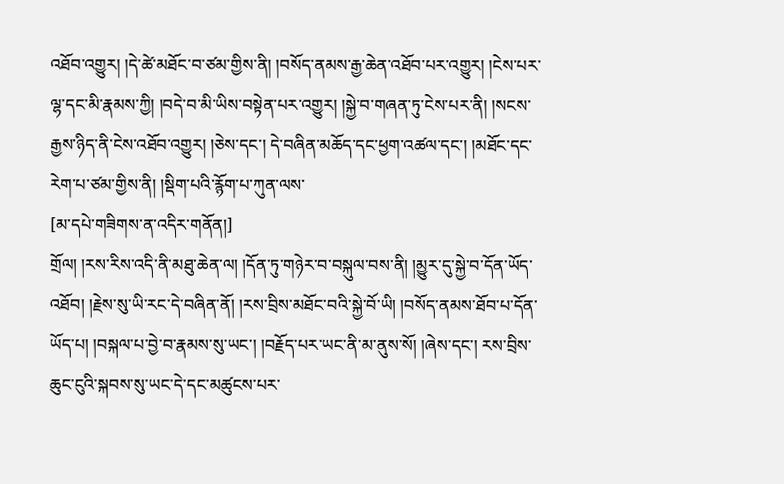འཐོབ་འགྱུར། །དེ་ཚེ་མཐོང་བ་ཙམ་གྱིས་ནི། །བསོད་ནམས་རྒྱ་ཆེན་འཐོབ་པར་འགྱུར། །ངེས་པར་ལྷ་དང་མི་རྣམས་ཀྱི། །བདེ་བ་མི་ཡིས་བསྟེན་པར་འགྱུར། །སྐྱེ་བ་གཞན་ཏུ་ངེས་པར་ནི། །སངས་རྒྱས་ཉིད་ནི་ངེས་འཐོབ་འགྱུར། །ཅེས་དང་། དེ་བཞིན་མཆོད་དང་ཕྱག་འཚལ་དང་། །མཐོང་དང་རེག་པ་ཙམ་གྱིས་ནི། །སྡིག་པའི་རྙོག་པ་ཀུན་ལས་
[མ་དཔེ་གཟིགས་ན་འདིར་གནོན།]
གྲོལ། །རས་རིས་འདི་ནི་མཐུ་ཆེན་ལ། །དོན་ཏུ་གཉེར་བ་བསྐུལ་བས་ནི། །མྱུར་དུ་སྐྱེ་བ་དོན་ཡོད་འཐོབ། །རྗེས་སུ་ཡི་རང་དེ་བཞིན་ནོ། །རས་བྲིས་མཐོང་བའི་སྐྱེ་བོ་ཡི། །བསོད་ནམས་ཐོབ་པ་དོན་ཡོད་པ། །བསྐལ་པ་བྱེ་བ་རྣམས་སུ་ཡང་། །བརྗོད་པར་ཡང་ནི་མ་ནུས་སོ། །ཞེས་དང་། རས་བྲིས་ཆུང་ངུའི་སྐབས་སུ་ཡང་དེ་དང་མཚུངས་པར་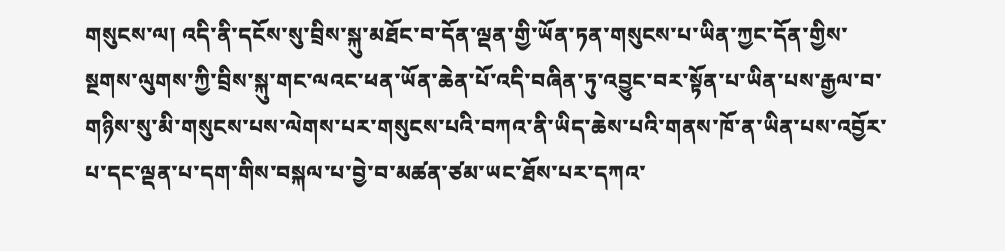གསུངས་ལ། འདི་ནི་དངོས་སུ་བྲིས་སྐུ་མཐོང་བ་དོན་ལྡན་གྱི་ཡོན་ཏན་གསུངས་པ་ཡིན་ཀྱང་དོན་གྱིས་སྔགས་ལུགས་ཀྱི་བྲིས་སྐུ་གང་ལའང་ཕན་ཡོན་ཆེན་པོ་འདི་བཞིན་ཏུ་འབྱུང་བར་སྟོན་པ་ཡིན་པས་རྒྱལ་བ་གཉིས་སུ་མི་གསུངས་པས་ལེགས་པར་གསུངས་པའི་བཀའ་ནི་ཡིད་ཆེས་པའི་གནས་ཁོ་ན་ཡིན་པས་འབྱོར་པ་དང་ལྡན་པ་དག་གིས་བསྐལ་པ་བྱེ་བ་མཚན་ཙམ་ཡང་ཐོས་པར་དཀའ་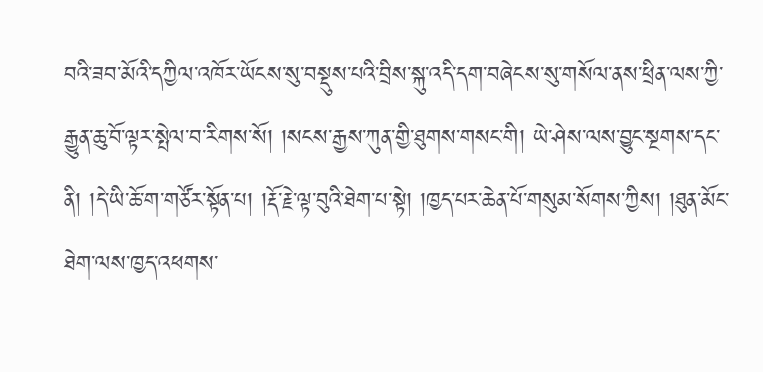བའི་ཟབ་མོའི་དཀྱིལ་འཁོར་ཡོངས་སུ་བསྡུས་པའི་བྲིས་སྐུ་འདི་དག་བཞེངས་སུ་གསོལ་ནས་ཕྲིན་ལས་ཀྱི་རྒྱུན་ཆུ་བོ་ལྟར་སྤེལ་བ་རིགས་སོ། །སངས་རྒྱས་ཀུན་གྱི་ཐུགས་གསང་གི། ཡེ་ཤེས་ལས་བྱུང་སྔགས་དང་ནི། །དེ་ཡི་ཆོ་ག་གཙོར་སྟོན་པ། །རྡོ་རྗེ་ལྟ་བུའི་ཐེག་པ་སྟེ། །ཁྱད་པར་ཆེན་པོ་གསུམ་སོགས་ཀྱིས། །ཐུན་མོང་ཐེག་ལས་ཁྱད་འཕགས་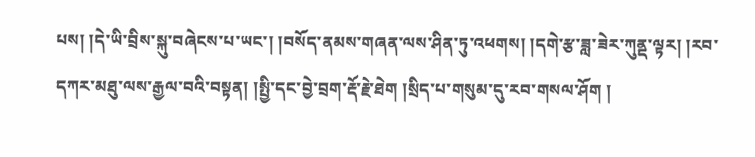པས། །དེ་ཡི་བྲིས་སྐུ་བཞེངས་པ་ཡང་། །བསོད་ནམས་གཞན་ལས་ཤིན་ཏུ་འཕགས། །དགེ་རྩ་ཟླ་ཟེར་ཀུནྡ་ལྟར། །རབ་དཀར་མཐུ་ལས་རྒྱལ་བའི་བསྟན། །སྤྱི་དང་བྱེ་བྲག་རྡོ་རྗེ་ཐེག །སྲིད་པ་གསུམ་དུ་རབ་གསལ་ཤོག །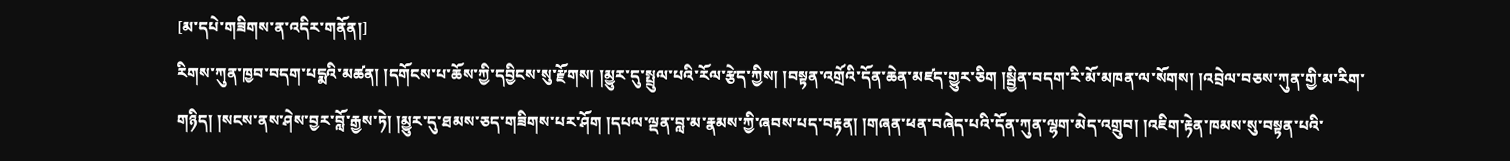[མ་དཔེ་གཟིགས་ན་འདིར་གནོན།]
རིགས་ཀུན་ཁྱབ་བདག་པདྨའི་མཚན། །དགོངས་པ་ཆོས་ཀྱི་དབྱིངས་སུ་རྫོགས། །མྱུར་དུ་སྤྲུལ་པའི་རོལ་རྩེད་ཀྱིས། །བསྟན་འགྲོའི་དོན་ཆེན་མཛད་གྱུར་ཅིག །སྦྱིན་བདག་རི་མོ་མཁན་ལ་སོགས། །འབྲེལ་བཅས་ཀུན་གྱི་མ་རིག་གཉིད། །སངས་ནས་ཤེས་བྱར་བློ་རྒྱས་ཏེ། །མྱུར་དུ་ཐམས་ཅད་གཟིགས་པར་ཤོག །དཔལ་ལྡན་བླ་མ་རྣམས་ཀྱི་ཞབས་པད་བརྟན། །གཞན་ཕན་བཞེད་པའི་དོན་ཀུན་ལྷག་མེད་འགྲུབ། །འཇིག་རྟེན་ཁམས་སུ་བསྟན་པའི་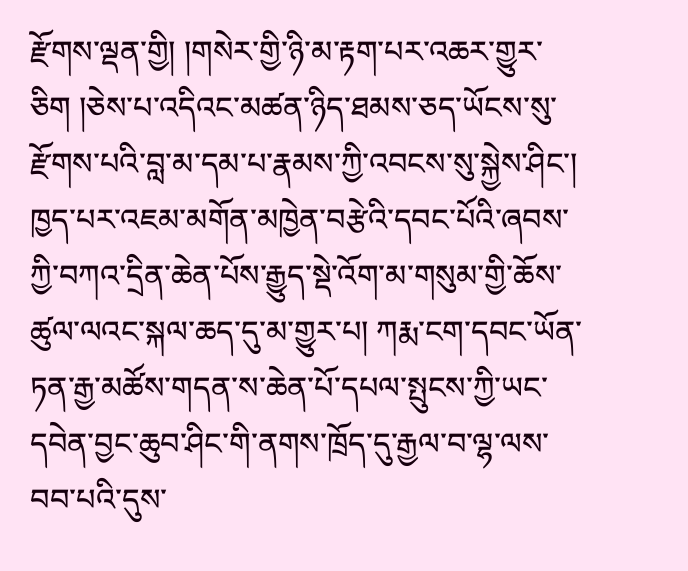རྫོགས་ལྡན་གྱི། །གསེར་གྱི་ཉི་མ་རྟག་པར་འཆར་གྱུར་ཅིག །ཅེས་པ་འདིའང་མཚན་ཉིད་ཐམས་ཅད་ཡོངས་སུ་རྫོགས་པའི་བླ་མ་དམ་པ་རྣམས་ཀྱི་འབངས་སུ་སྐྱེས་ཤིང་། ཁྱད་པར་འཇམ་མགོན་མཁྱེན་བརྩེའི་དབང་པོའི་ཞབས་ཀྱི་བཀའ་དྲིན་ཆེན་པོས་རྒྱུད་སྡེ་འོག་མ་གསུམ་གྱི་ཆོས་ཚུལ་ལའང་སྐལ་ཆད་དུ་མ་གྱུར་པ། ཀརྨ་ངག་དབང་ཡོན་ཏན་རྒྱ་མཚོས་གདན་ས་ཆེན་པོ་དཔལ་སྤུངས་ཀྱི་ཡང་དབེན་བྱང་ཆུབ་ཤིང་གི་ནགས་ཁྲོད་དུ་རྒྱལ་བ་ལྷ་ལས་བབ་པའི་དུས་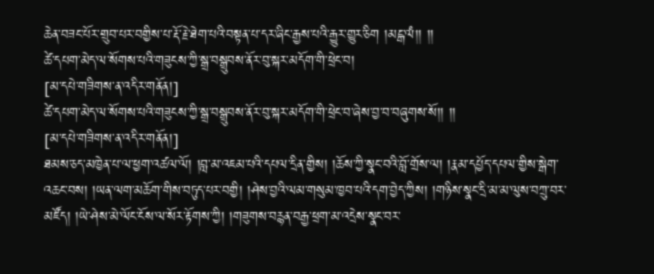ཆེན་བཟང་པོར་གྲུབ་པར་བགྱིས་པ་རྡོ་རྗེ་ཐེག་པའི་བསྟན་པ་དར་ཞིང་རྒྱས་པའི་རྒྱུར་གྱུར་ཅིག །མངྒ་ལཾ།། །།
ཚེ་དཔག་མེད་ལ་སོགས་པའི་གཟུངས་ཀྱི་སྒྲ་བསྒྲུབས་ནོར་བུ་སྐར་མདོག་གི་ཕྲེང་བ།
[མ་དཔེ་གཟིགས་ན་འདིར་གནོན།]
ཚེ་དཔག་མེད་ལ་སོགས་པའི་གཟུངས་ཀྱི་སྒྲ་བསྒྲུབས་ནོར་བུ་སྐར་མདོག་གི་ཕྲེང་བ་ཞེས་བྱ་བ་བཞུགས་སོ།། །།
[མ་དཔེ་གཟིགས་ན་འདིར་གནོན།]
ཐམས་ཅད་མཁྱེན་པ་ལ་ཕྱག་འཚལ་ལོ། །བླ་མ་འཇམ་པའི་དཔལ་དྲིན་གྱིས། །ཆོས་ཀྱི་སྣང་བའི་བློ་གྲོས་ལ། །རྣམ་དཔྱོད་དཔལ་གྱིས་སྒེག་འཆང་བས། །ཡན་ལག་མཆོག་གིས་བཏུད་པར་བགྱི། །ཤེས་བྱའི་ལམ་གསུམ་ཁྱབ་པའི་དག་བྱེད་ཀྱིས། །གཉིས་སྣང་དྲི་མ་མ་ལུས་བཀྲུ་བར་མཛོད། །ཡེ་ཤེས་མེ་ལོང་ངོས་ལ་སོར་རྟོགས་ཀྱི། །གཟུགས་བརྙན་བརྒྱ་ཕྲག་མ་འདྲེས་སྣང་བར་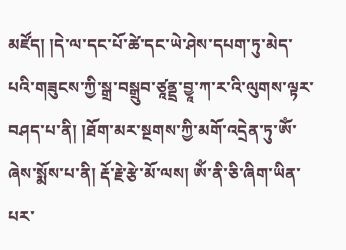མཛོད། །དེ་ལ་དང་པོ་ཚེ་དང་ཡེ་ཤེས་དཔག་ཏུ་མེད་པའི་གཟུངས་ཀྱི་སྒྲ་བསྒྲུབ་ཙཱནྡྲ་བྱཱ་ཀ་ར་འི་ལུགས་ལྟར་བཤད་པ་ནི། །ཐོག་མར་སྔགས་ཀྱི་མགོ་འདྲེན་ཏུ་ཨོཾ་ཞེས་སྨོས་པ་ནི། རྡོ་རྗེ་རྩེ་མོ་ལས། ཨོཾ་ནི་ཅི་ཞིག་ཡིན་པར་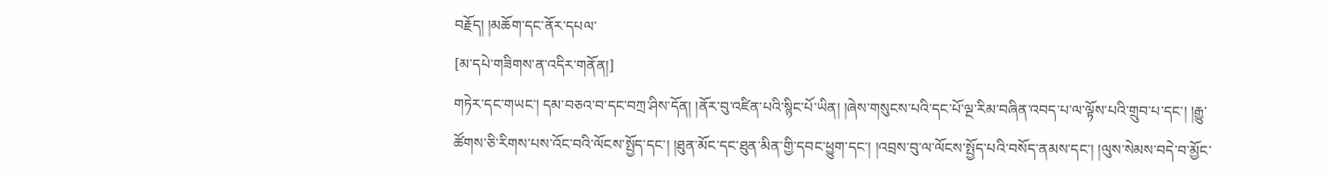བརྗོད། །མཆོག་དང་ནོར་དཔལ་
[མ་དཔེ་གཟིགས་ན་འདིར་གནོན།]
གཏེར་དང་གཡང་། དམ་བཅའ་བ་དང་བཀྲ་ཤིས་དོན། །ནོར་བུ་འཛིན་པའི་སྙིང་པོ་ཡིན། །ཞེས་གསུངས་པའི་དང་པོ་ལྔ་རིམ་བཞིན་འབད་པ་ལ་ལྟོས་པའི་གྲུབ་པ་དང་། །རྒྱུ་ཚོགས་ཅི་རིགས་པས་འོང་བའི་ལོངས་སྤྱོད་དང་། །ཐུན་མོང་དང་ཐུན་མིན་གྱི་དབང་ཕྱུག་དང་། །འབྲས་བུ་ལ་ལོངས་སྤྱོད་པའི་བསོད་ནམས་དང་། །ལུས་སེམས་བདེ་བ་མྱོང་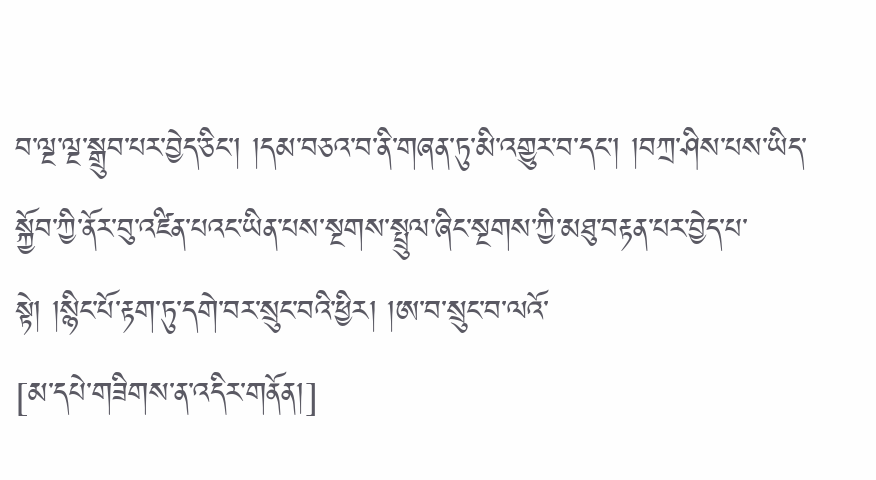བ་ལྔ་ལྔ་སྒྲུབ་པར་བྱེད་ཅིང་། །དམ་བཅའ་བ་ནི་གཞན་ཏུ་མི་འགྱུར་བ་དང་། །བཀྲ་ཤིས་པས་ཡིད་སྐྱོབ་ཀྱི་ནོར་བུ་འཛིན་པའང་ཡིན་པས་སྔགས་སྤྲུལ་ཞིང་སྔགས་ཀྱི་མཐུ་བརྟན་པར་བྱེད་པ་སྟེ། །སྙིང་པོ་རྟག་ཏུ་དགེ་བར་སྲུང་བའི་ཕྱིར། །ཨ་བ་སྲུང་བ་ལའོ་
[མ་དཔེ་གཟིགས་ན་འདིར་གནོན།]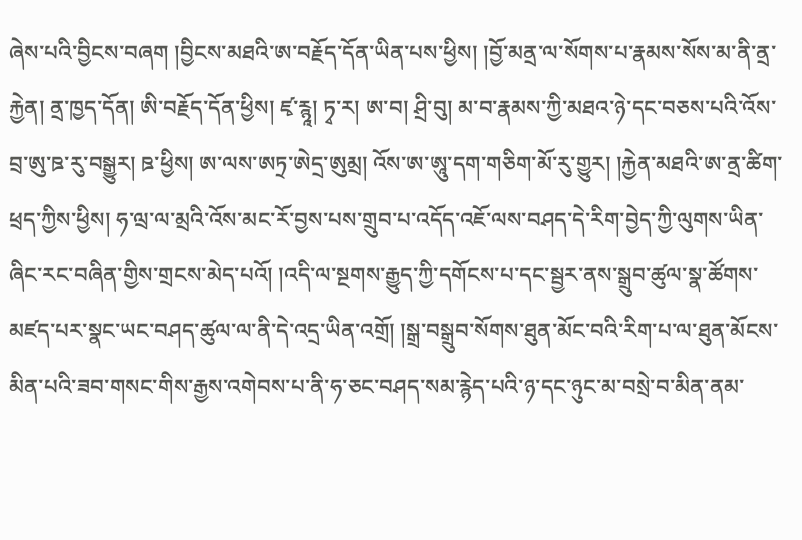ཞེས་པའི་བྱིངས་བཞག །བྱིངས་མཐའི་ཨ་བརྗོད་དོན་ཡིན་པས་ཕྱིས། །བྱོ་མནྲ་ལ་སོགས་པ་རྣམས་སོས་མ་ནི་ནྲ་རྐྱེན། ནྲ་ཁྱད་དོན། ཨི་བརྗོད་དོན་ཕྱིས། ཛྭ་རྙཱ། ཏྭ་ར། ཨ་བ། ཤྲི་བུ། མ་བ་རྣམས་ཀྱི་མཐའ་ཉེ་དང་བཅས་པའི་འོས་བྲ་ཨུ་ཋ་རུ་བསྒྱུར། ཋ་ཕྱིས། ཨ་ལས་ཨཏྲ་ཨེདྲ་ཨུམྲ། འོས་ཨ་ཨཱུ་དག་གཅིག་མོ་རུ་གྱུར། །རྐྱེན་མཐའི་ཨ་ནྲ་ཚིག་ཕྲད་ཀྱིས་ཕྱིས། ཧ་ལྲ་ལ་མྲའི་འོས་མང་རོ་བྱས་པས་གྲུབ་པ་འདོད་འཇོ་ལས་བཤད་དེ་རིག་བྱེད་ཀྱི་ལུགས་ཡིན་ཞིང་རང་བཞིན་གྱིས་གྲངས་མེད་པའོ། །འདི་ལ་སྔགས་རྒྱུད་ཀྱི་དགོངས་པ་དང་སྦྱར་ནས་སྒྲུབ་ཚུལ་སྣ་ཚོགས་མཛད་པར་སྣང་ཡང་བཤད་ཚུལ་ལ་ནི་དེ་འདྲ་ཡིན་འགྲོ། །སྒྲ་བསྒྲུབ་སོགས་ཐུན་མོང་བའི་རིག་པ་ལ་ཐུན་མོངས་མིན་པའི་ཟབ་གསང་གིས་རྒྱས་འགེབས་པ་ནི་ཧ་ཅང་བཤད་སམ་རྙེད་པའི་ཉ་དང་ཉུང་མ་བསྲེ་བ་མིན་ནམ་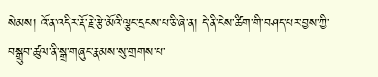སེམས། འོ་ན་འདིར་རྡོ་རྗེ་རྩེ་མོའི་ལྕང་དྲངས་པ་ཅི་ཞེ་ན། དེ་ནི་ངེས་ཚིག་གི་བཤད་པར་བྱས་ཀྱི་བསྒྲུབ་ཚུལ་ནི་སྒྲ་གཞུང་རྣམས་སུ་གྲགས་པ་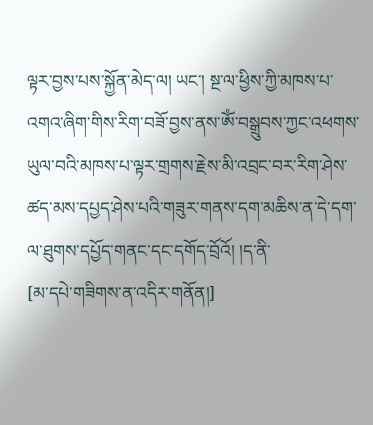ལྟར་བྱས་པས་སྐྱོན་མེད་ལ། ཡང་། སྔ་ལ་ཕྱིས་ཀྱི་མཁས་པ་འགའ་ཞིག་གིས་རིག་བཟོ་བྱས་ནས་ཨོཾ་བསྒྲུབས་ཀྱང་འཕགས་ཡུལ་བའི་མཁས་པ་ལྟར་གྲགས་རྗེས་མི་འབྲང་བར་རིག་ཤེས་ཚད་མས་དཔྱད་ཤེས་པའི་གཟུར་གནས་དག་མཆིས་ན་དེ་དག་ལ་ཐུགས་དཔྱོད་གནང་དང་དགོད་བྲོའོ། །ད་ནི་
[མ་དཔེ་གཟིགས་ན་འདིར་གནོན།]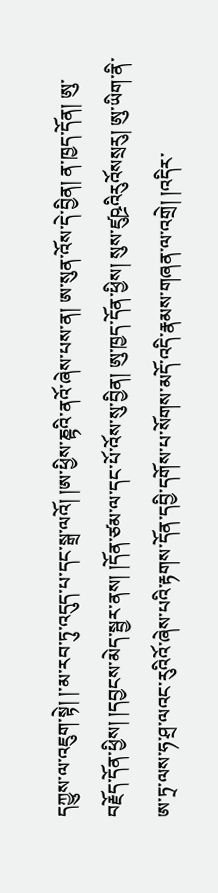དཀྱུས་ལ་འཇུག་སྟེ། །་མ་རབ་ཏུ་འདུད་པ་དང་སྒྲ་ལའོ། །ཨ་ཕྱིས་ཎྟའི་ནའོ་ཞེས་པས་ན། ཨ་སུན་འོས་དེ་བྱིན། ན་ཁྱད་དོན། ཨུ་བརྗོད་དོན་ཕྱིས། །དབྱངས་མེད་སྦྱར་ནས། །དོན་ཙམ་ལ་དང་པོ་འོས་སུ་བྱིན། ཨུ་ཁྱད་དོན་ཕྱིས། སུས་ཛུཥྲའིརུའོསསྲརུ། ཨུ་ཡིག་ནི་ཨ་ཏྲ་ལས་ཧ་ཤྲ་ལའང་རུའིའོ་ཞེས་པའི་རྟགས་དོན་དབྱི་དགོས་པ་སོགས་མདོ་འདི་རྣམས་གཞན་ལ་འགྲེ། །འདིར་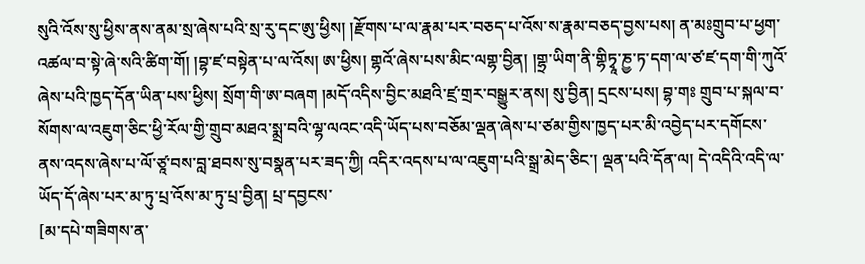སུའི་འོས་སུ་ཕྱིས་ནས་ནམ་སྲ་ཞེས་པའི་སྲ་རུ་དང་ཨུ་ཕྱིས། །རྫོགས་པ་ལ་རྣམ་པར་བཅད་པ་འོས་ས་རྣམ་བཅད་བྱས་པས། ན་མཿགྲུབ་པ་ཕྱག་འཚལ་བ་སྟེ་ཞེ་སའི་ཚིག་གོ། །བྷ་ཛ་བསྟེན་པ་ལ་འོས། ཨ་ཕྱིས། གྷའོ་ཞེས་པས་མིང་ལགྷ་བྱིན། །གྷྲ་ཡིག་ནི་གྷིཏྭཱ་ཎྱ་ཏ་དག་ལ་ཙ་ཛ་དག་གི་ཀུའོ་ཞེས་པའི་ཁྱད་དོན་ཡིན་པས་ཕྱིས། སྲོག་གི་ཨ་བཞག །མདོ་འདིས་བྱིང་མཐའི་ཛྲ་གྲར་བསྒྱུར་ནས། སུ་བྱིན། དྲངས་པས། བྷ་གཿ གྲུབ་པ་སྐལ་བ་སོགས་ལ་འཇུག་ཅིང་ཕྱི་རོལ་གྱི་གྲུབ་མཐའ་སྨྲ་བའི་ལྷ་ལའང་འདི་ཡོད་པས་བཅོམ་ལྡན་ཞེས་པ་ཙམ་གྱིས་ཁྱད་པར་མི་འབྱེད་པར་དགོངས་ནས་འདས་ཞེས་པ་ལོ་ཙཱ་བས་བླ་ཐབས་སུ་བསྣན་པར་ཟད་ཀྱི། འདིར་འདས་པ་ལ་འཇུག་པའི་སྒྲ་མེད་ཅིང་། ལྡན་པའི་དོན་ལ། དེ་འདིའི་འདི་ལ་ཡོད་དོ་ཞེས་པར་མ་ཏུ་པྲ་འོས་མ་ཏུ་པྲ་བྱིན། པྲ་དབྱངས་
[མ་དཔེ་གཟིགས་ན་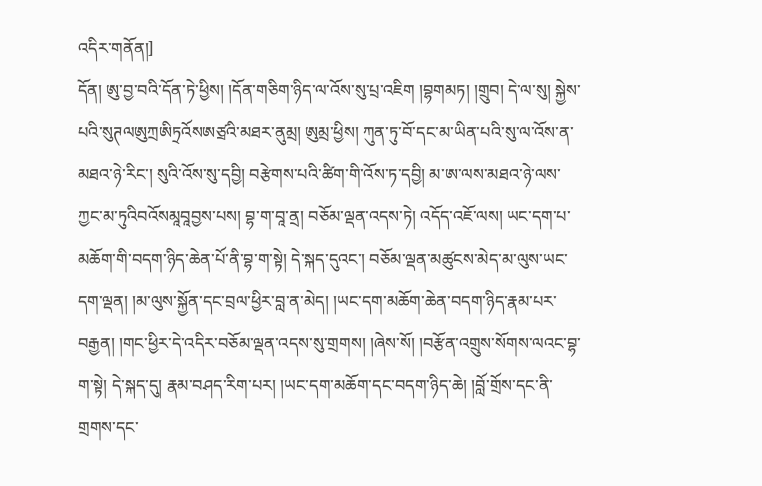འདིར་གནོན།]
དོན། ཨུ་བྱ་བའི་དོན་ཏེ་ཕྱིས། །དོན་གཅིག་ཉིད་ལ་འོས་སུ་པྲ་འཇིག །བྷགམཏ། །གྲུབ། དེ་ལ་སུ། སྐྱེས་པའི་སུཊལཨུཀྲཨིཏྲའོསཨཙྲའི་མཐར་ནུམྲ། ཨུམྲ་ཕྱིས། ཀུན་ཏུ་བོ་དང་མ་ཡིན་པའི་སུ་ལ་འོས་ན་མཐའ་ཉེ་རིང་། སུའི་འོས་སུ་དབྱི། བརྩེགས་པའི་ཚིག་གི་འོས་ཏ་དབྱི། མ་ཨ་ལས་མཐའ་ཉེ་ལས་ཀྱང་མ་ཏུའིབའོསམཱབཱབྱས་པས། བྷ་ག་བཱ་ནྲ། བཅོམ་ལྡན་འདས་ཏེ། འདོད་འཇོ་ལས། ཡང་དག་པ་མཆོག་གི་བདག་ཉིད་ཆེན་པོ་ནི་བྷ་ག་སྟེ། དེ་སྐད་དུའང་། བཅོམ་ལྡན་མཚུངས་མེད་མ་ལུས་ཡང་དག་ལྡན། །མ་ལུས་སྐྱོན་དང་བྲལ་ཕྱིར་བླ་ན་མེད། །ཡང་དག་མཆོག་ཆེན་བདག་ཉིད་རྣམ་པར་བརྒྱན། །གང་ཕྱིར་དེ་འདིར་བཅོམ་ལྡན་འདས་སུ་གྲགས། །ཞེས་སོ། །བརྩོན་འགྲུས་སོགས་ལའང་བྷ་ག་སྟེ། དེ་སྐད་དུ། རྣམ་བཤད་རིག་པར། །ཡང་དག་མཆོག་དང་བདག་ཉིད་ཆེ། །བློ་གྲོས་དང་ནི་གྲགས་དང་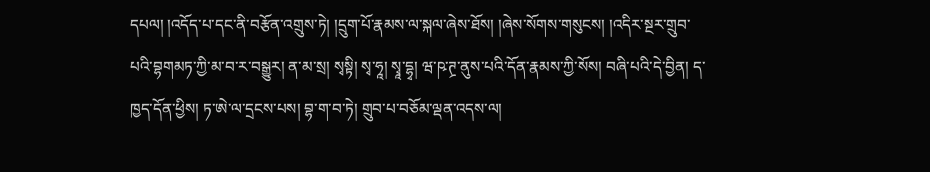དཔལ། །འདོད་པ་དང་ནི་བརྩོན་འགྲུས་ཏེ། །དྲུག་པོ་རྣམས་ལ་སྐལ་ཞེས་ཐོས། །ཞེས་སོགས་གསུངས། །འདིར་སྔར་གྲུབ་པའི་བྷགམཏ་ཀྱི་མ་བ་ར་བསྒྱུར། ན་མ་སྲ། སྭསྟི། སྭ་ཧཱ། སྭཱ་དྷྭ། ཝ་ཥ་ཊྲ་ནུས་པའི་དོན་རྣམས་ཀྱི་སོས། བཞི་པའི་དེ་བྱིན། ད་ཁྱད་དོན་ཕྱིས། ཏ་ཨེ་ལ་དྲངས་པས། བྷ་ག་བ་ཏེ། གྲུབ་པ་བཅོམ་ལྡན་འདས་ལ།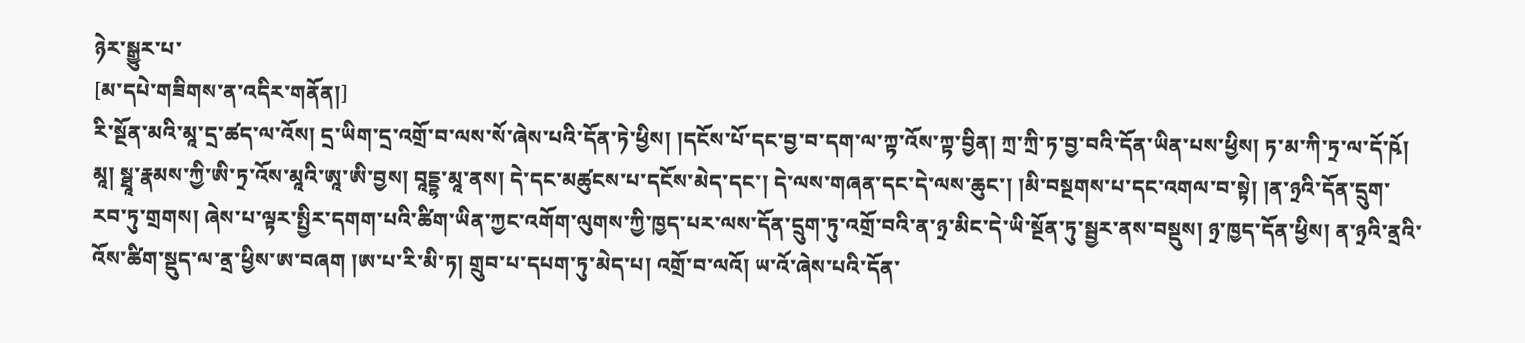ཉེར་སྒྱུར་པ་
[མ་དཔེ་གཟིགས་ན་འདིར་གནོན།]
རི་སྔོན་མའི་མཱ་དྲ་ཚད་ལ་འོས། དྲ་ཡིག་དྲ་འགྲོ་བ་ལས་སོ་ཞེས་པའི་དོན་ཏེ་ཕྱིས། །དངོས་པོ་དང་བྱ་བ་དག་ལ་ཀྟ་འོས་ཀྟ་བྱིན། ཀྲ་ཀྲི་ཏ་བྱ་བའི་དོན་ཡིན་པས་ཕྱིས། ཏ་མ་ཀི་ཏྲ་ལ་དོ་ཥོ། མཱ། སྠཱ་རྣམས་ཀྱི་ཨི་ཏྲ་འོས་མཱའི་ཨཱ་ཨི་བྱས། བཱདྡྷ་མཱ་ནས། དེ་དང་མཚུངས་པ་དངོས་མེད་དང་། དེ་ལས་གཞན་དང་དེ་ལས་ཆུང་། །མི་བསྔགས་པ་དང་འགལ་བ་སྟེ། །ན་ཉྲའི་དོན་དྲུག་རབ་ཏུ་གྲགས། ཞེས་པ་ལྟར་སྤྱིར་དགག་པའི་ཚིག་ཡིན་ཀྱང་འགོག་ལུགས་ཀྱི་ཁྱད་པར་ལས་དོན་དྲུག་ཏུ་འགྲོ་བའི་ན་ཉྲ་མིང་དེ་ཡི་སྔོན་ཏུ་སྦྱར་ནས་བསྡུས། ཉྲ་ཁྱད་དོན་ཕྱིས། ན་ཉྲའི་ནྲའི་འོས་ཚིག་སྡུད་ལ་ནྲ་ཕྱིས་ཨ་བཞག །ཨ་པ་རི་མི་ཏ། གྲུབ་པ་དཔག་ཏུ་མེད་པ། འགྲོ་བ་ལའོ། ཡ་འོ་ཞེས་པའི་དོན་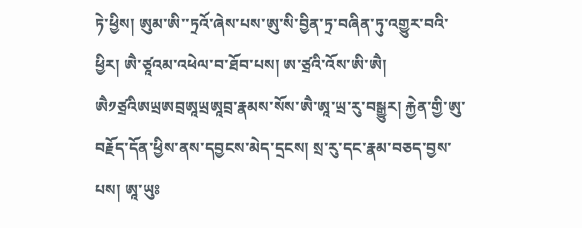ཏེ་ཕྱིས། ཨུམ་ཨི་་ཏྲའོ་ཞེས་པས་ཨུ་སི་བྱིན་ཏྲ་བཞིན་ཏུ་འགྱུར་བའི་ཕྱིར། ཨཻ་ཙཱའམ་འཕེལ་བ་ཐོབ་པས། ཨ་ཙྲའི་འོས་ཨི་ཨཻ། ཨཻ༡ཙྲའིཨཡྲཨབྲཨཱཡྲཨཱབྲ་རྣམས་སོས་ཨཻ་ཨཱ་ཡྲ་རུ་བསྒྱུར། རྐྱེན་གྱི་ཨུ་བརྗོད་དོན་ཕྱིས་ནས་དབྱངས་མེད་དྲངས། སྲ་རུ་དང་རྣམ་བཅད་བྱས་པས། ཨཱ་ཡུཿ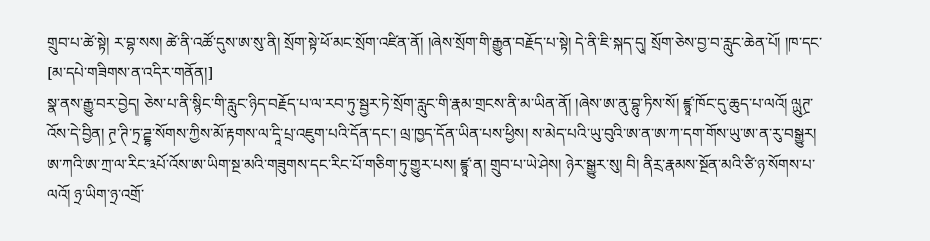གྲུབ་པ་ཚེ་སྟེ། ར་བྷ་སས། ཚེ་ནི་འཚོ་དུས་ཨ་སུ་ནི། སྲོག་སྟེ་ཕོ་མང་སྲོག་འཛིན་ནོ། །ཞེས་སྲོག་གི་རྒྱུན་བརྗོད་པ་སྟེ། དེ་ནི་ཇི་སྐད་དུ། སྲོག་ཅེས་བྱ་བ་རླུང་ཆེན་པོ། །ཁ་དང་
[མ་དཔེ་གཟིགས་ན་འདིར་གནོན།]
སྣ་ནས་རྒྱུ་བར་བྱེད། ཅེས་པ་ནི་སྙིང་གི་རླུང་ཉིད་བརྗོད་པ་ལ་རབ་ཏུ་སྦྱར་ཏེ་སྲོག་རླུང་གི་རྣམ་གྲངས་ནི་མ་ཡིན་ནོ། །ཞེས་ཨ་ནུ་བྷུ་ཏིས་སོ། ཛྙཱ་ཁོང་དུ་ཆུད་པ་ལའོ། ལྻུཊྲ་འོས་དེ་བྱིན། ཊྲ་ཊི་ཏྲ་ཌྡྷ་སོགས་ཀྱིས་མོ་རྟགས་ལ་དཱི་པྲ་འཇུག་པའི་དོན་དང་། ལྲ་ཁྱད་དོན་ཡིན་པས་ཕྱིས། ས་མེད་པའི་ཡུ་བུའི་ཨ་ན་ཨ་ཀ་དག་གོས་ཡུ་ཨ་ན་རུ་བསྒྱུར། ཨ་ཀའི་ཨ་ཀྲ་ལ་རིང་༣པོ་འོས་ཨ་ཡིག་སྔ་མའི་གཟུགས་དང་རིང་པོ་གཅིག་ཏུ་གྱུར་པས། ཛྙཱ་ན། གྲུབ་པ་ཡེ་ཤེས། ཉེར་སྒྱུར་སུ། བི། ནིརྲ་རྣམས་སྔོན་མའི་ཙི་ཉ་སོགས་པ་ལའོ། ཉྲ་ཡིག་ཉྲ་འགྲོ་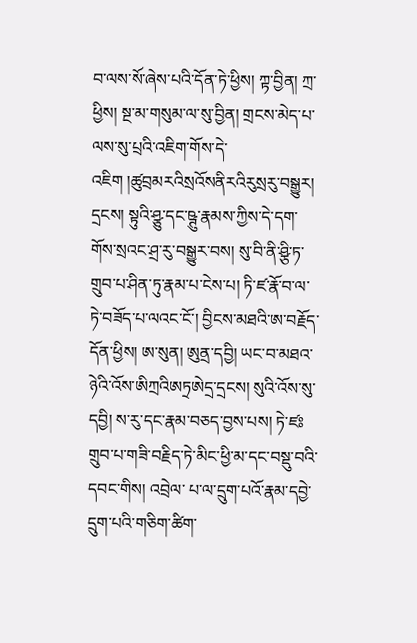བ་ལས་སོ་ཞེས་པའི་དོན་ཏེ་ཕྱིས། ཀྟ་བྱིན། ཀྲ་ཕྱིས། སྔ་མ་གསུམ་ལ་སུ་བྱིན། གྲངས་མེད་པ་ལས་སུ་པྲའི་འཇིག་གོས་དེ་འཇིག །ཚུབྲམརའིསྲའོསནིརའིརུསྲརུ་བསྒྱུར། དྲངས། སྟུའི་ཤྩུ་དང་ཥྚུ་རྣམས་ཀྱིས་དེ་དག་གོས་སྲའང་ཤྲ་རུ་བསྒྱུར་བས། སུ་བི་ནི་ཤྩི་ཏ་གྲུབ་པ་ཤིན་ཏུ་རྣམ་པ་ངེས་པ། ཏི་ཛ་རྣོ་བ་ལ་ཏེ་བཟོད་པ་ལའང་ངོ་། བྱིངས་མཐའི་ཨ་བརྗོད་དོན་ཕྱིས། ཨ་སུན། ཨུནྲ་དབྱི། ཡང་བ་མཐའ་ཉེའི་འོས་ཨིཀྲའིཨཏྲཨེདྲ་དྲངས། སུའི་འོས་སུ་དབྱི། ས་རུ་དང་རྣམ་བཅད་བྱས་པས། ཏེ་ཛཿགྲུབ་པ་གཟི་བརྗིད་ཏེ་མིང་ཕྱི་མ་དང་བསྡུ་བའི་དབང་གིས། འབྲེལ་ པ་ལ་དྲུག་པའོ་རྣམ་དབྱེ་དྲུག་པའི་གཅིག་ཚིག་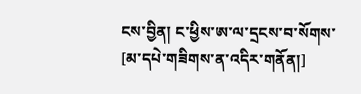ངས་བྱིན། ང་ཕྱིས་ཨ་ལ་དྲངས་བ་སོགས་
[མ་དཔེ་གཟིགས་ན་འདིར་གནོན།]